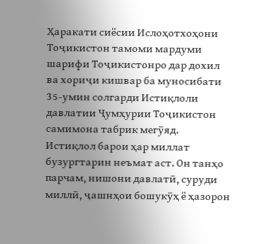Ҳаракати сиёсии Ислоҳотхоҳони Тоҷикистон тамоми мардуми шарифи Тоҷикистонро дар дохил ва хориҷи кишвар ба муносибати 35-умин солгарди Истиқлоли давлатии Ҷумҳурии Тоҷикистон самимона табрик мегӯяд.
Истиқлол барои ҳар миллат бузургтарин неъмат аст. Он танҳо парчам, нишони давлатӣ, суруди миллӣ, ҷашнҳои бошукӯҳ ё ҳазорон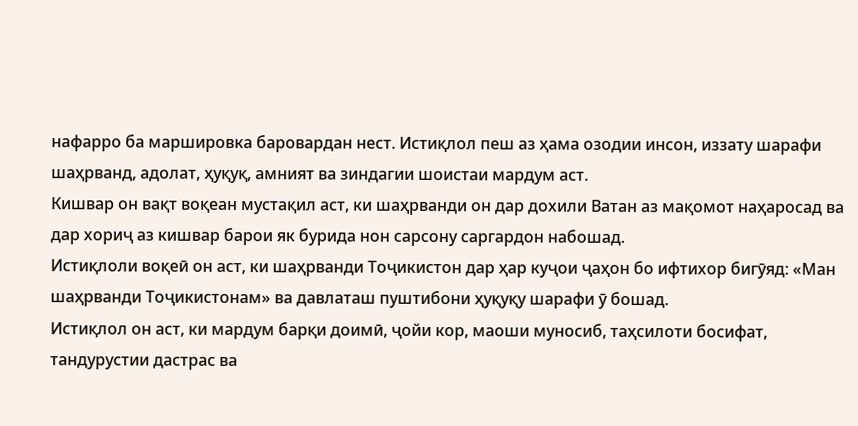нафарро ба маршировка баровардан нест. Истиқлол пеш аз ҳама озодии инсон, иззату шарафи шаҳрванд, адолат, ҳуқуқ, амният ва зиндагии шоистаи мардум аст.
Кишвар он вақт воқеан мустақил аст, ки шаҳрванди он дар дохили Ватан аз мақомот наҳаросад ва дар хориҷ аз кишвар барои як бурида нон сарсону саргардон набошад.
Истиқлоли воқеӣ он аст, ки шаҳрванди Тоҷикистон дар ҳар куҷои ҷаҳон бо ифтихор бигӯяд: «Ман шаҳрванди Тоҷикистонам» ва давлаташ пуштибони ҳуқуқу шарафи ӯ бошад.
Истиқлол он аст, ки мардум барқи доимӣ, ҷойи кор, маоши муносиб, таҳсилоти босифат, тандурустии дастрас ва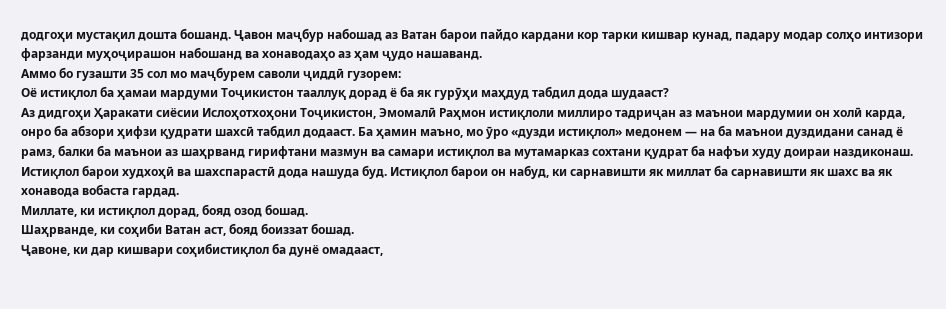додгоҳи мустақил дошта бошанд. Ҷавон маҷбур набошад аз Ватан барои пайдо кардани кор тарки кишвар кунад, падару модар солҳо интизори фарзанди муҳоҷирашон набошанд ва хонаводаҳо аз ҳам ҷудо нашаванд.
Аммо бо гузашти 35 сол мо маҷбурем саволи ҷиддӣ гузорем:
Оё истиқлол ба ҳамаи мардуми Тоҷикистон тааллуқ дорад ё ба як гурӯҳи маҳдуд табдил дода шудааст?
Аз дидгоҳи Ҳаракати сиёсии Ислоҳотхоҳони Тоҷикистон, Эмомалӣ Раҳмон истиқлоли миллиро тадриҷан аз маънои мардумии он холӣ карда, онро ба абзори ҳифзи қудрати шахсӣ табдил додааст. Ба ҳамин маъно, мо ӯро «дузди истиқлол» медонем — на ба маънои дуздидани санад ё рамз, балки ба маънои аз шаҳрванд гирифтани мазмун ва самари истиқлол ва мутамарказ сохтани қудрат ба нафъи худу доираи наздиконаш.
Истиқлол барои худхоҳӣ ва шахспарастӣ дода нашуда буд. Истиқлол барои он набуд, ки сарнавишти як миллат ба сарнавишти як шахс ва як хонавода вобаста гардад.
Миллате, ки истиқлол дорад, бояд озод бошад.
Шаҳрванде, ки соҳиби Ватан аст, бояд боиззат бошад.
Ҷавоне, ки дар кишвари соҳибистиқлол ба дунё омадааст,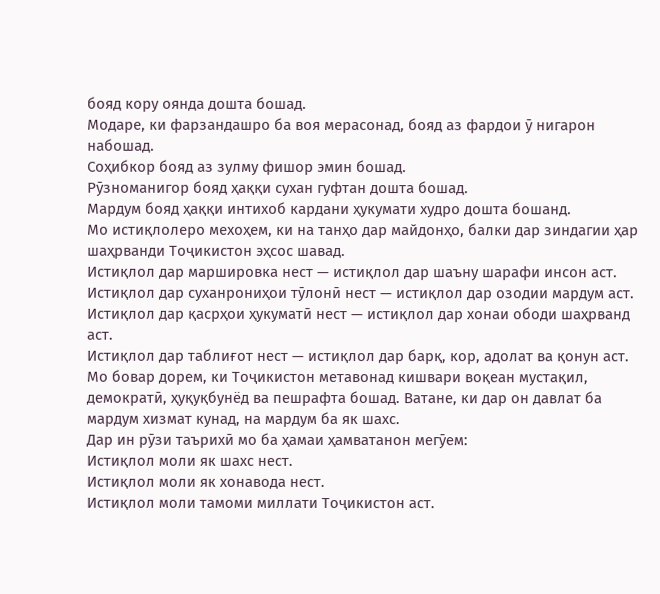бояд кору оянда дошта бошад.
Модаре, ки фарзандашро ба воя мерасонад, бояд аз фардои ӯ нигарон набошад.
Соҳибкор бояд аз зулму фишор эмин бошад.
Рӯзноманигор бояд ҳаққи сухан гуфтан дошта бошад.
Мардум бояд ҳаққи интихоб кардани ҳукумати худро дошта бошанд.
Мо истиқлолеро мехоҳем, ки на танҳо дар майдонҳо, балки дар зиндагии ҳар шаҳрванди Тоҷикистон эҳсос шавад.
Истиқлол дар маршировка нест — истиқлол дар шаъну шарафи инсон аст.
Истиқлол дар суханрониҳои тӯлонӣ нест — истиқлол дар озодии мардум аст.
Истиқлол дар қасрҳои ҳукуматӣ нест — истиқлол дар хонаи ободи шаҳрванд аст.
Истиқлол дар таблиғот нест — истиқлол дар барқ, кор, адолат ва қонун аст.
Мо бовар дорем, ки Тоҷикистон метавонад кишвари воқеан мустақил, демократӣ, ҳуқуқбунёд ва пешрафта бошад. Ватане, ки дар он давлат ба мардум хизмат кунад, на мардум ба як шахс.
Дар ин рӯзи таърихӣ мо ба ҳамаи ҳамватанон мегӯем:
Истиқлол моли як шахс нест.
Истиқлол моли як хонавода нест.
Истиқлол моли тамоми миллати Тоҷикистон аст.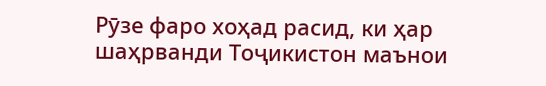Рӯзе фаро хоҳад расид, ки ҳар шаҳрванди Тоҷикистон маънои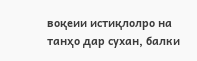воқеии истиқлолро на танҳо дар сухан, балки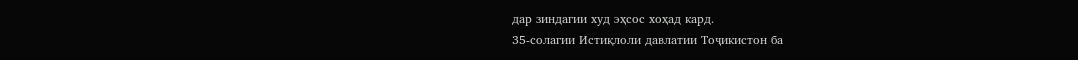дар зиндагии худ эҳсос хоҳад кард.
35-солагии Истиқлоли давлатии Тоҷикистон ба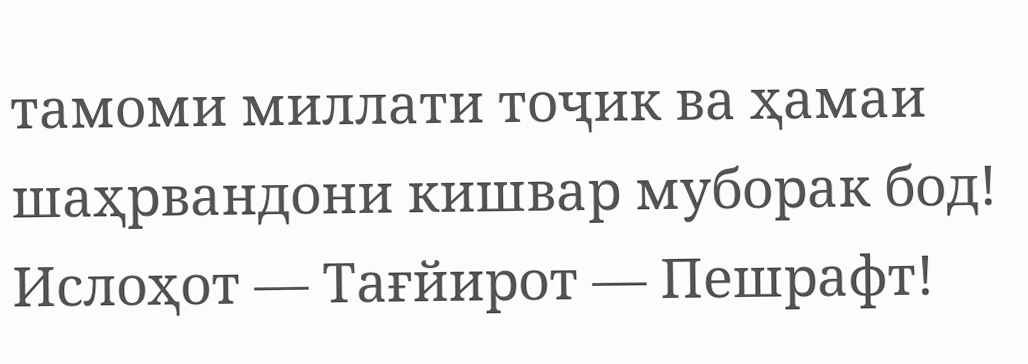тамоми миллати тоҷик ва ҳамаи шаҳрвандони кишвар муборак бод!
Ислоҳот — Тағйирот — Пешрафт!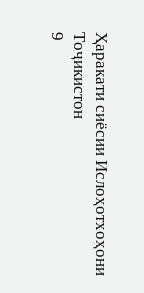Ҳаракати сиёсии Ислоҳотхоҳони Тоҷикистон
9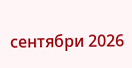сентябри 2026